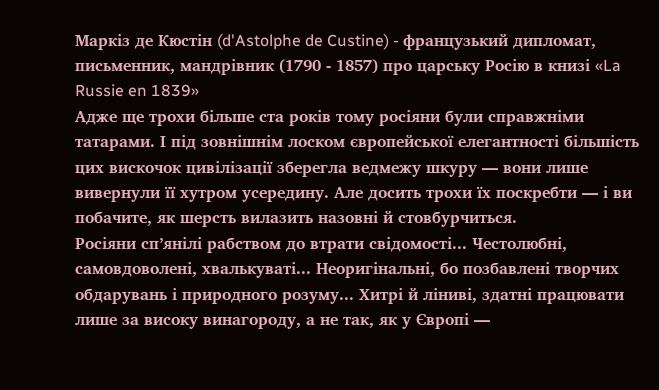Маркіз де Кюстін (d'Astolphe de Custine) - французький дипломат, письменник, мандрівник (1790 - 1857) про царську Росію в книзі «La Russie en 1839»
Адже ще трохи більше ста років тому росіяни були справжніми татарами. І під зовнішнім лоском європейської елегантності більшість цих вискочок цивілізації зберегла ведмежу шкуру — вони лише вивернули її хутром усередину. Але досить трохи їх поскребти — і ви побачите, як шерсть вилазить назовні й стовбурчиться.
Росіяни сп’янілі рабством до втрати свідомості... Честолюбні, самовдоволені, хвалькуваті... Неоригінальні, бо позбавлені творчих обдарувань і природного розуму... Хитрі й ліниві, здатні працювати лише за високу винагороду, а не так, як у Європі —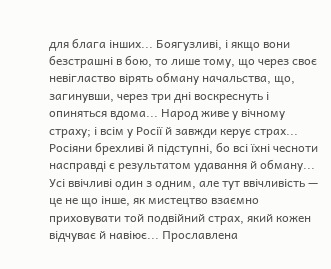для блага інших... Боягузливі, і якщо вони безстрашні в бою, то лише тому, що через своє невігластво вірять обману начальства, що, загинувши, через три дні воскреснуть і опиняться вдома... Народ живе у вічному страху; і всім у Росії й завжди керує страх... Росіяни брехливі й підступні, бо всі їхні чесноти насправді є результатом удавання й обману... Усі ввічливі один з одним, але тут ввічливість — це не що інше, як мистецтво взаємно приховувати той подвійний страх, який кожен відчуває й навіює... Прославлена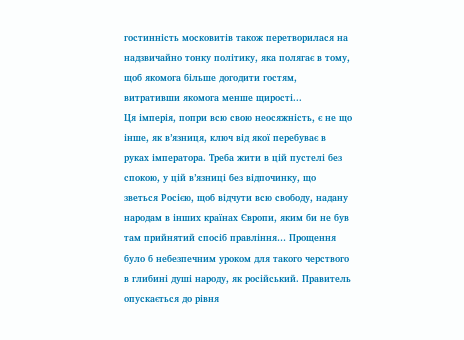гостинність московитів також перетворилася на надзвичайно тонку політику, яка полягає в тому, щоб якомога більше догодити гостям, витративши якомога менше щирості...
Ця імперія, попри всю свою неосяжність, є не що інше, як в’язниця, ключ від якої перебуває в руках імператора. Треба жити в цій пустелі без спокою, у цій в’язниці без відпочинку, що зветься Росією, щоб відчути всю свободу, надану народам в інших країнах Європи, яким би не був там прийнятий спосіб правління… Прощення було б небезпечним уроком для такого черствого в глибині душі народу, як російський. Правитель опускається до рівня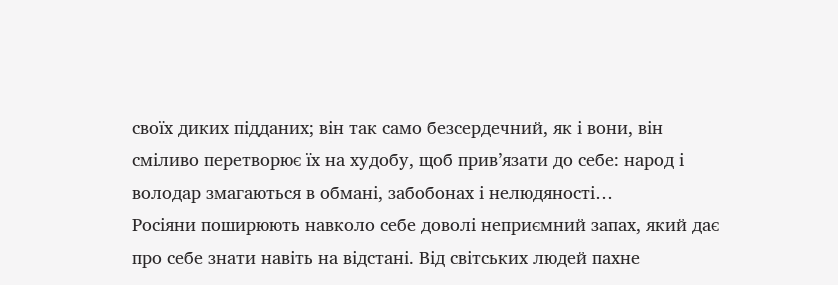своїх диких підданих; він так само безсердечний, як і вони, він сміливо перетворює їх на худобу, щоб прив’язати до себе: народ і володар змагаються в обмані, забобонах і нелюдяності…
Росіяни поширюють навколо себе доволі неприємний запах, який дає про себе знати навіть на відстані. Від світських людей пахне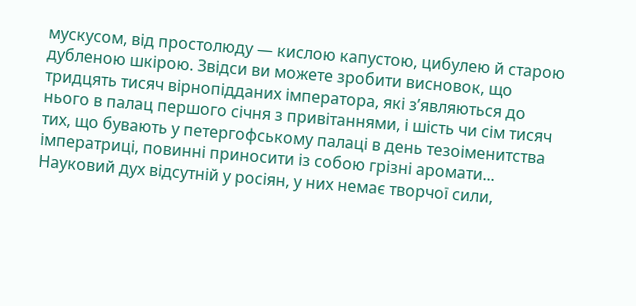мускусом, від простолюду — кислою капустою, цибулею й старою дубленою шкірою. Звідси ви можете зробити висновок, що тридцять тисяч вірнопідданих імператора, які з’являються до нього в палац першого січня з привітаннями, і шість чи сім тисяч тих, що бувають у петергофському палаці в день тезоіменитства імператриці, повинні приносити із собою грізні аромати...
Науковий дух відсутній у росіян, у них немає творчої сили,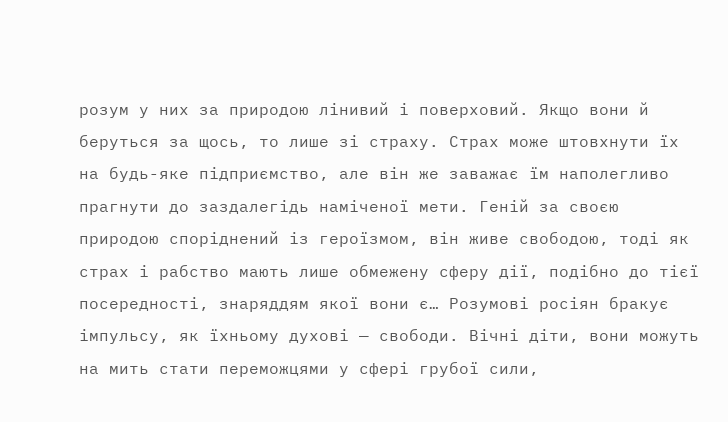розум у них за природою лінивий і поверховий. Якщо вони й беруться за щось, то лише зі страху. Страх може штовхнути їх на будь-яке підприємство, але він же заважає їм наполегливо прагнути до заздалегідь наміченої мети. Геній за своєю природою споріднений із героїзмом, він живе свободою, тоді як страх і рабство мають лише обмежену сферу дії, подібно до тієї посередності, знаряддям якої вони є… Розумові росіян бракує імпульсу, як їхньому духові — свободи. Вічні діти, вони можуть на мить стати переможцями у сфері грубої сили,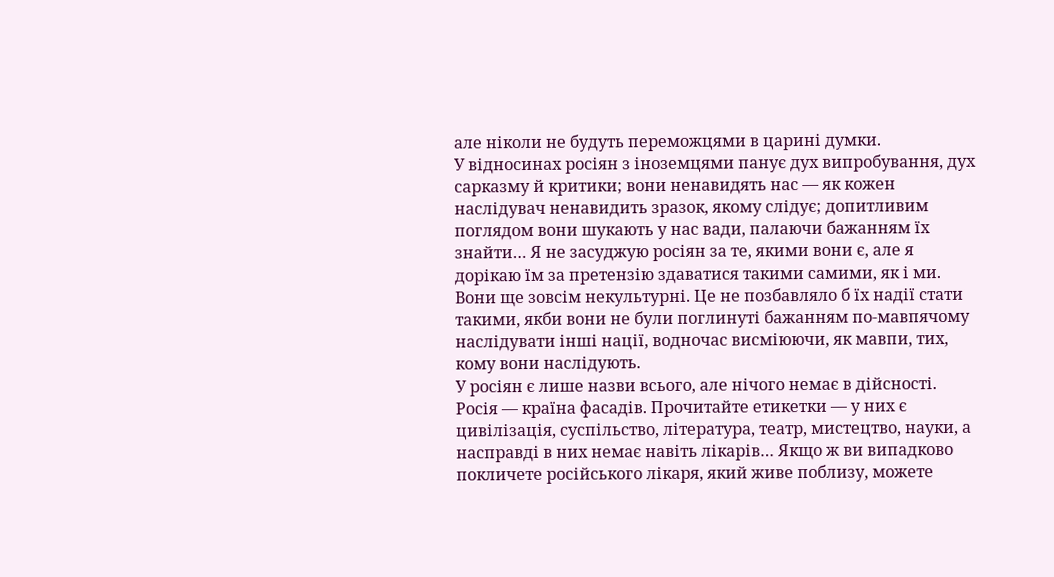але ніколи не будуть переможцями в царині думки.
У відносинах росіян з іноземцями панує дух випробування, дух сарказму й критики; вони ненавидять нас — як кожен наслідувач ненавидить зразок, якому слідує; допитливим поглядом вони шукають у нас вади, палаючи бажанням їх знайти… Я не засуджую росіян за те, якими вони є, але я дорікаю їм за претензію здаватися такими самими, як і ми. Вони ще зовсім некультурні. Це не позбавляло б їх надії стати такими, якби вони не були поглинуті бажанням по-мавпячому наслідувати інші нації, водночас висміюючи, як мавпи, тих, кому вони наслідують.
У росіян є лише назви всього, але нічого немає в дійсності. Росія — країна фасадів. Прочитайте етикетки — у них є цивілізація, суспільство, література, театр, мистецтво, науки, а насправді в них немає навіть лікарів… Якщо ж ви випадково покличете російського лікаря, який живе поблизу, можете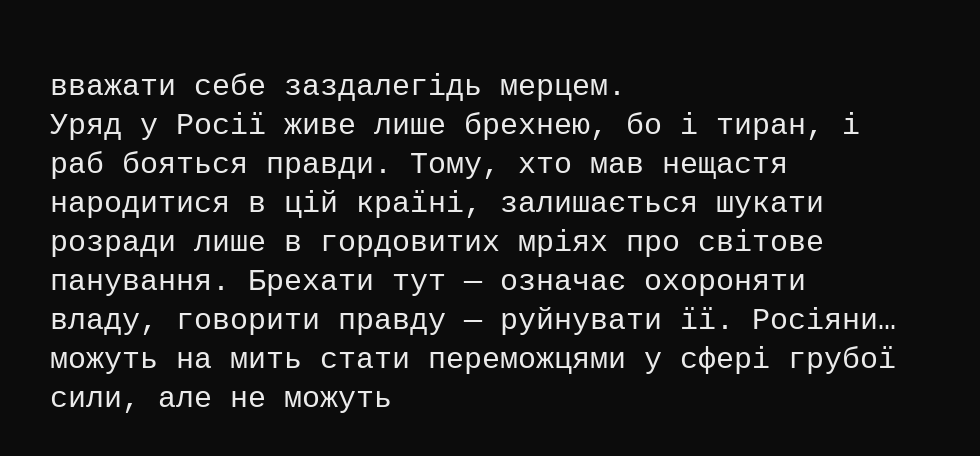вважати себе заздалегідь мерцем.
Уряд у Росії живе лише брехнею, бо і тиран, і раб бояться правди. Тому, хто мав нещастя народитися в цій країні, залишається шукати розради лише в гордовитих мріях про світове панування. Брехати тут — означає охороняти владу, говорити правду — руйнувати її. Росіяни… можуть на мить стати переможцями у сфері грубої сили, але не можуть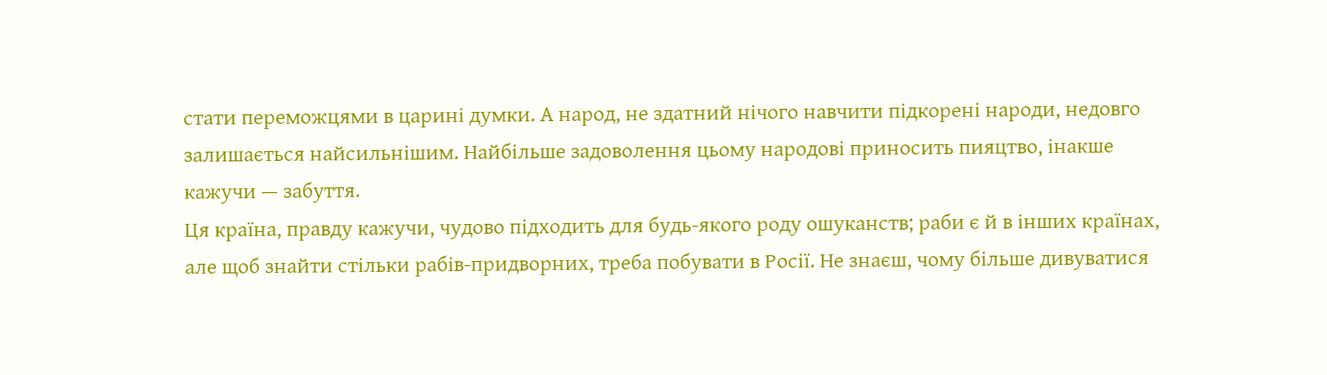стати переможцями в царині думки. А народ, не здатний нічого навчити підкорені народи, недовго залишається найсильнішим. Найбільше задоволення цьому народові приносить пияцтво, інакше кажучи — забуття.
Ця країна, правду кажучи, чудово підходить для будь-якого роду ошуканств; раби є й в інших країнах, але щоб знайти стільки рабів-придворних, треба побувати в Росії. Не знаєш, чому більше дивуватися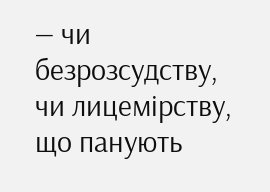— чи безрозсудству, чи лицемірству, що панують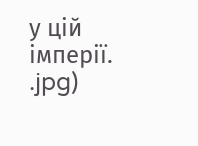у цій імперії.
.jpg)